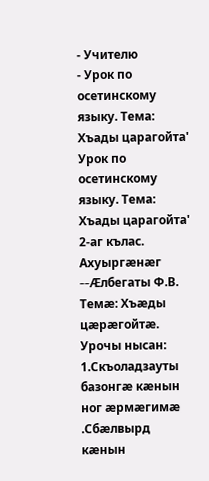- Учителю
- Урок по осетинскому языку. Тема: Хъады царагойта'
Урок по осетинскому языку. Тема: Хъады царагойта'
2-аг кълас.
Ахуыргæнæг --Æлбегаты Ф.В.
Темæ: Хъæды цæрæгойтæ.
Урочы нысан:
1.Скъоладзауты базонгæ кæнын ног æрмæгимæ .Сбæлвырд кæнын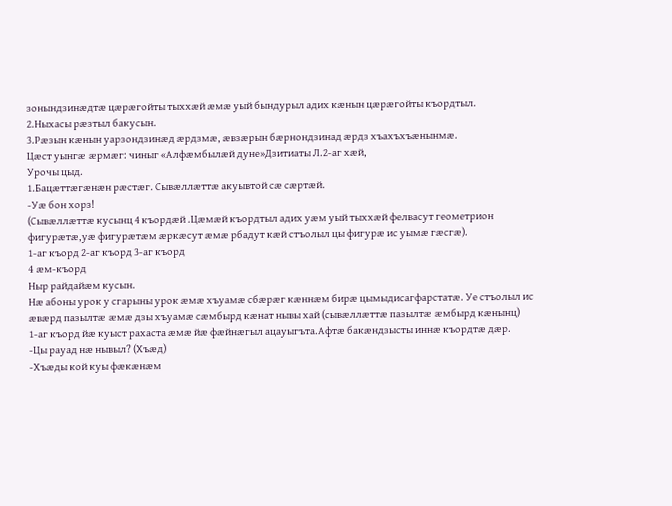зонындзинæдтæ цæрæгойты тыххæй æмæ уый бындурыл адих кæнын цæрæгойты къордтыл.
2.Ныхасы рæзтыл бакусын.
3.Рæзын кæнын уарзондзинæд æрдзмæ, æвзæрын бæрнондзинад æрдз хъахъхъæнынмæ.
Цæст уынгæ æрмæг: чиныг «Алфæмбылæй дуне»Дзитиаты Л.2-аг хæй,
Урочы цыд.
1.Бацæттæгæнæн рæстæг. Сывæллæттæ акуывтой сæ сæртæй.
-Уæ бон хорз!
(Сывæллæттæ кусынц 4 къордæй .Цæмæй къордтыл адих уæм уый тыххæй фелвасут геометрион фигурæтæ,уæ фигурæтæм æркæсут æмæ рбадут кæй стъолыл цы фигурæ ис уымæ гæсгæ).
1-аг къорд 2-аг къорд 3-аг къорд
4 æм-къорд
Ныр райдайæм кусын.
Нæ абоны урок у сгарыны урок æмæ хъуамæ сбæрæг кæннæм бирæ цымыдисагфарстатæ. Уе стъолыл ис æвæрд пазылтæ æмæ дзы хъуамæ сæмбырд кæнат нывы хай (сывæллæттæ пазылтæ æмбырд кæнынц)
1-аг къорд йæ куыст рахаста æмæ йæ фæйнæгыл ацауыгъта.Афтæ бакæндзысты иннæ къордтæ дæр.
-Цы рауад нæ нывыл? (Хъæд)
-Хъæды кой куы фæкæнæм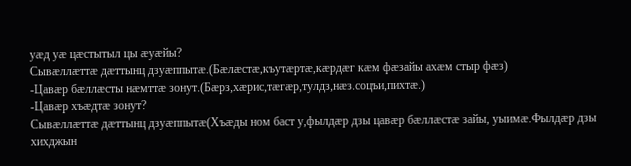уæд уæ цæстытыл цы æуæйы?
Сывæллæттæ дæттынц дзуæппытæ.(Бæлæстæ,къутæртæ,кæрдæг кæм фæзайы ахæм стыр фæз)
-Цавæр бæллæсты нæмттæ зонут.(Бæрз,хæрис,тæгæр,тулдз,нæз.соцъи,пихтæ.)
-Цавæр хъæдтæ зонут?
Сывæллæттæ дæттынц дзуæппытæ(Хъæды ном баст у,фылдæр дзы цавæр бæллæстæ зайы, уыимæ.Фылдæр дзы хихджын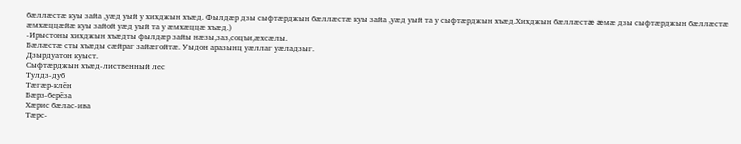бæллæстæ куы зайа ,уæд уый у хихджын хъæд. Фылдæр дзы сыфтæрджын бæллæстæ куы зайа ,уæд уый та у сыфтæрджын хъæд.Хихджын бæллæстæ æмæ дзы сыфтæрджын бæллæстæ æмхæццæйæ куы зайой уæд уый та у æмхæццæ хъæд.)
-Ирыстоны хихджын хъæдты фылдæр зайы нæзы,заз,соцъи,æхсæлы.
Бæлæстæ сты хъæды сæйраг зайæгойтæ. Уыдон аразынц уæллаг уæладзыг.
Дзырдуатон куыст.
Сыфтæрджын хъæд-лиственный лес
Тулдз-дуб
Тæгæр-клён
Бæрз-берёза
Хæрис бæлас-ива
Тæрс-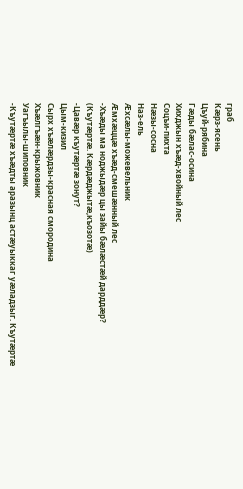граб
Кæрз-ясень
Цъуй-рябина
Гæды бæлас-осина
Хихджын хъæд-хвойный лес
Соцъи-пихта
Нæзы-сосна
Наз-ель
Æхсæлы-можевельник
Æмхæццæ хъæд-смешæнный лес
-Хъæды ма ноджыдæр цы зайы бæлæстæй дарддæр?
(Къутæртæ. Кæрдæджытæ,къозотæ)
-Цавæр къутæртæ зонут?
Цым-кизил
Сырх хъæлæрдзы-красная смородина
Хъæлгъæн-крыжовник
Уагъылы-шиповник
-Къутæртæ хъæдты аразынц астæуыккаг уæладзыг. Къутæртæ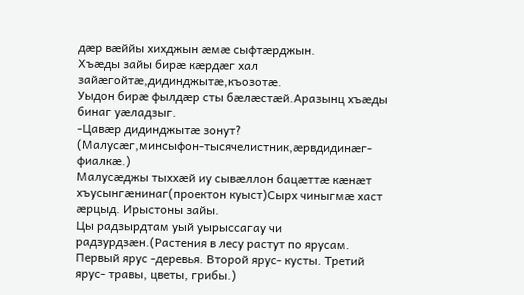дæр вæййы хихджын æмæ сыфтæрджын.
Хъæды зайы бирæ кæрдæг хал зайæгойтæ,дидинджытæ,къозотæ.
Уыдон бирæ фылдæр сты бæлæстæй.Аразынц хъæды бинаг уæладзыг.
-Цавæр дидинджытæ зонут?
(Малусæг,минсыфон-тысячелистник,æрвдидинæг-фиалкæ.)
Малусæджы тыххæй иу сывæллон бацæттæ кæнæт хъусынгæнинаг(проектон куыст)Сырх чиныгмæ хаст æрцыд. Ирыстоны зайы.
Цы радзырдтам уый уырыссагау чи радзурдзæн.(Растения в лесу растут по ярусам. Первый ярус -деревья. Второй ярус- кусты. Третий ярус- травы, цветы, грибы.)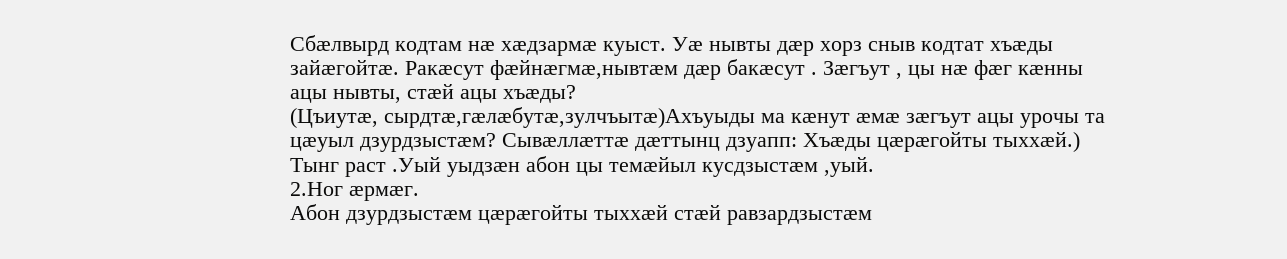Сбæлвырд кодтам нæ хæдзармæ куыст. Уæ нывты дæр хорз сныв кодтат хъæды зайæгойтæ. Ракæсут фæйнæгмæ,нывтæм дæр бакæсут . Зæгъут , цы нæ фæг кæнны ацы нывты, стæй ацы хъæды?
(Цъиутæ, сырдтæ,гæлæбутæ,зулчъытæ)Ахъуыды ма кæнут æмæ зæгъут ацы урочы та цæуыл дзурдзыстæм? Сывæллæттæ дæттынц дзуапп: Хъæды цæрæгойты тыххæй.)
Тынг раст .Уый уыдзæн абон цы темæйыл кусдзыстæм ,уый.
2.Ног æрмæг.
Абон дзурдзыстæм цæрæгойты тыххæй стæй равзардзыстæм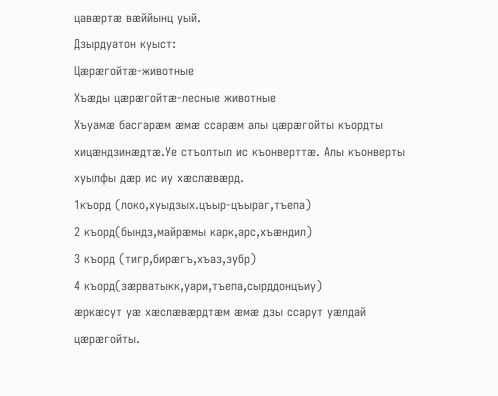цавæртæ вæййынц уый.
Дзырдуатон куыст:
Цæрæгойтæ-животные
Хъæды цæрæгойтæ-лесные животные
Хъуамæ басгарæм æмæ ссарæм алы цæрæгойты къордты хицæндзинæдтæ.Уе стъолтыл ис къонверттæ. Алы къонверты хуылфы дæр ис иу хæслæвæрд.
1къорд (локо,хуыдзых.цъыр-цъыраг,тъепа)
2 къорд(бындз,майрæмы карк,арс,хъæндил)
3 къорд (тигр,бирæгъ,хъаз,зубр)
4 къорд(зæрватыкк,уари,тъепа,сырддонцъиу)
æркæсут уæ хæслæвæрдтæм æмæ дзы ссарут уæлдай цæрæгойты.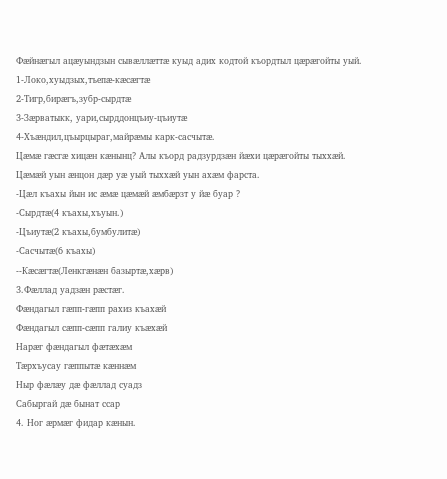Фæйнæгыл ацæуындзын сывæллæттæ куыд адих кодтой къордтыл цæрæгойты уый.
1-Локо,хуыдзых,тъепæ-кæсæгтæ
2-Тигр,бирæгъ,зубр-сырдтæ
3-Зæрватыкк, уари,сырддонцъиу-цъиутæ
4-Хъæндил,цъырцыраг,майрæмы карк-сасчытæ.
Цæмæ гæсгæ хицæн кæнынц? Алы къорд радзурдзæн йæхи цæрæгойты тыххæй. Цæмæй уын æнцон дæр уæ уый тыххæй уын ахæм фарста.
-Цæл къахы йын ис æмæ цæмæй æмбæрзт у йæ буар ?
-Сырдтæ(4 къахы,хъуын.)
-Цъиутæ(2 къахы,бумбулитæ)
-Сасчытæ(6 къахы)
--Кæсæгтæ(Ленкгæнæн базыртæ,хæрв)
3.Фæллад уадзæн рæстæг.
Фæндагыл гæпп-гæпп рахиз къахæй
Фæндагыл сæпп-сæпп галиу къæхæй
Нарæг фæндагыл фæтæхæм
Тæрхъусау гæппытæ кæннæм
Ныр фæлæу дæ фæллад суадз
Сабыргай дæ бынат ссар
4. Ног æрмæг фидар кæнын.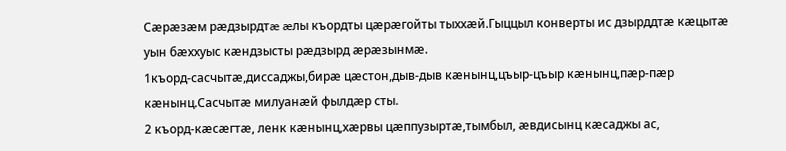Сæрæзæм рæдзырдтæ æлы къордты цæрæгойты тыххæй.Гыццыл конверты ис дзырддтæ кæцытæ уын бæххуыс кæндзысты рæдзырд æрæзынмæ.
1къорд-сасчытæ,диссаджы,бирæ цæстон,дыв-дыв кæнынц,цъыр-цъыр кæнынц,пæр-пæр кæнынц.Сасчытæ милуанæй фылдæр сты.
2 къорд-кæсæгтæ, ленк кæнынц,хæрвы цæппузыртæ,тымбыл, æвдисынц кæсаджы ас,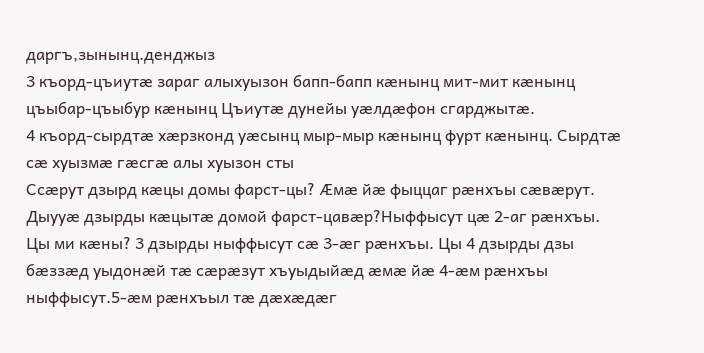даргъ,зынынц.денджыз
3 къорд-цъиутæ зараг алыхуызон бапп-бапп кæнынц мит-мит кæнынц цъыбар-цъыбур кæнынц Цъиутæ дунейы уæлдæфон сгарджытæ.
4 къорд-сырдтæ хæрзконд уæсынц мыр-мыр кæнынц фурт кæнынц. Сырдтæ сæ хуызмæ гæсгæ алы хуызон сты
Ссæрут дзырд кæцы домы фарст-цы? Æмæ йæ фыццаг рæнхъы сæвæрут. Дыууæ дзырды кæцытæ домой фарст-цавæр?Ныффысут цæ 2-аг рæнхъы.
Цы ми кæны? 3 дзырды ныффысут сæ 3-æг рæнхъы. Цы 4 дзырды дзы бæззæд уыдонæй тæ сæрæзут хъуыдыйæд æмæ йæ 4-æм рæнхъы ныффысут.5-æм рæнхъыл тæ дæхæдæг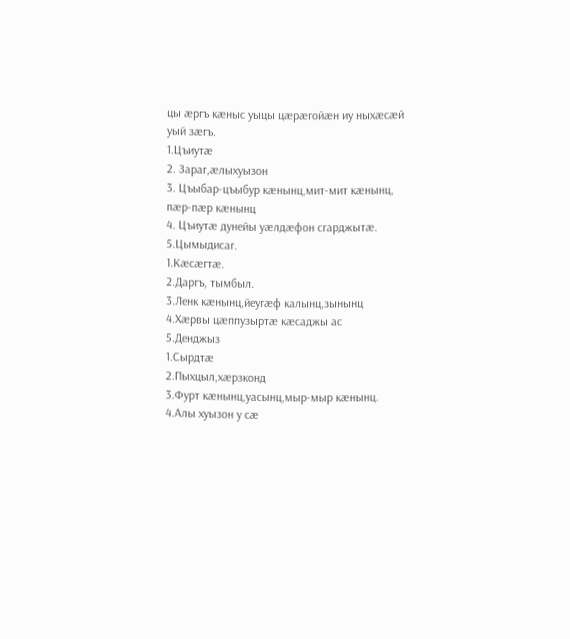цы æргъ кæныс уыцы цæрæгойæн иу ныхæсæй уый зæгъ.
1.Цъиутæ
2. Зараг,æлыхуызон
3. Цъыбар-цъыбур кæнынц,мит-мит кæнынц, пæр-пæр кæнынц
4. Цъиутæ дунейы уæлдæфон сгарджытæ.
5.Цымыдисаг.
1.Кæсæгтæ.
2.Даргъ, тымбыл.
3.Ленк кæнынц,йеугæф калынц,зынынц
4.Хæрвы цæппузыртæ кæсаджы ас
5.Денджыз
1.Сырдтæ
2.Пыхцыл,хæрзконд
3.Фурт кæнынц,уасынц,мыр-мыр кæнынц.
4.Алы хуызон у сæ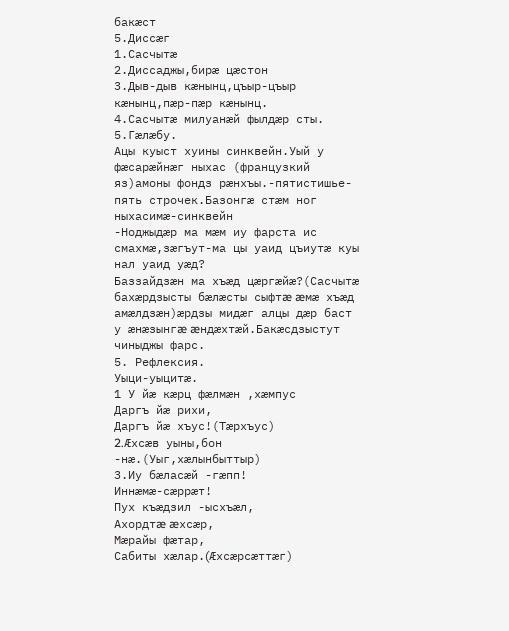бакæст
5.Диссæг
1.Сасчытæ
2.Диссаджы,бирæ цæстон
3.Дыв-дыв кæнынц,цъыр-цъыр кæнынц,пæр-пæр кæнынц.
4.Сасчытæ милуанæй фылдæр сты.
5.Гæлæбу.
Ацы куыст хуины синквейн.Уый у фæсарæйнæг ныхас (французкий яз)амоны фондз рæнхъы.-пятистишье-пять строчек.Базонгæ стæм ног ныхасимæ-синквейн
-Ноджыдæр ма мæм иу фарста ис смахмæ,зæгъут-ма цы уаид цъиутæ куы нал уаид уæд?
Баззайдзæн ма хъæд цæргæйæ?(Сасчытæ бахæрдзысты бæлæсты сыфтæ æмæ хъæд амæлдзæн)æрдзы мидæг алцы дæр баст у æнæзынгæ æндæхтæй.Бакæсдзыстут чиныджы фарс.
5. Рефлексия.
Уыци-уыцитæ.
1 У йæ кæрц фæлмæн ,хæмпус
Даргъ йæ рихи,
Даргъ йæ хъус!(Тæрхъус)
2.Æхсæв уыны,бон -нæ.(Уыг,хæлынбыттыр)
3.Иу бæласæй -гæпп!
Иннæмæ-сæррæт!
Пух къæдзил -ысхъæл,
Ахордтæ æхсæр,
Мæрайы фæтар,
Сабиты хæлар.(Æхсæрсæттæг)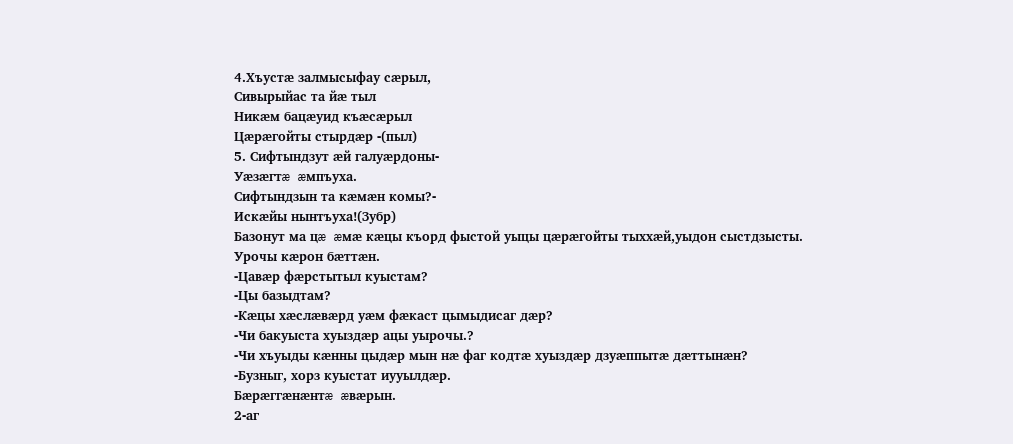4.Хъустæ залмысыфау сæрыл,
Сивырыйас та йæ тыл
Никæм бацæуид къæсæрыл
Цæрæгойты стырдæр -(пыл)
5. Сифтындзут æй галуæрдоны-
Уæзæгтæ æмпъуха.
Сифтындзын та кæмæн комы?-
Искæйы нынтъуха!(Зубр)
Базонут ма цæ æмæ кæцы къорд фыстой уыцы цæрæгойты тыххæй,уыдон сыстдзысты.
Урочы кæрон бæттæн.
-Цавæр фæрстытыл куыстам?
-Цы базыдтам?
-Кæцы хæслæвæрд уæм фæкаст цымыдисаг дæр?
-Чи бакуыста хуыздæр ацы уырочы.?
-Чи хъуыды кæнны цыдæр мын нæ фаг кодтæ хуыздæр дзуæппытæ дæттынæн?
-Бузныг, хорз куыстат иууылдæр.
Бæрæггæнæнтæ æвæрын.
2-аг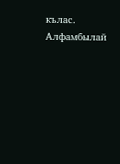кълас.
Алфамбылай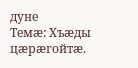дуне
Темæ: Хъæды цæрæгойтæ.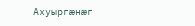Ахуыргæнæг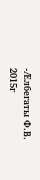-Æлбегаты Ф.В.
2015г